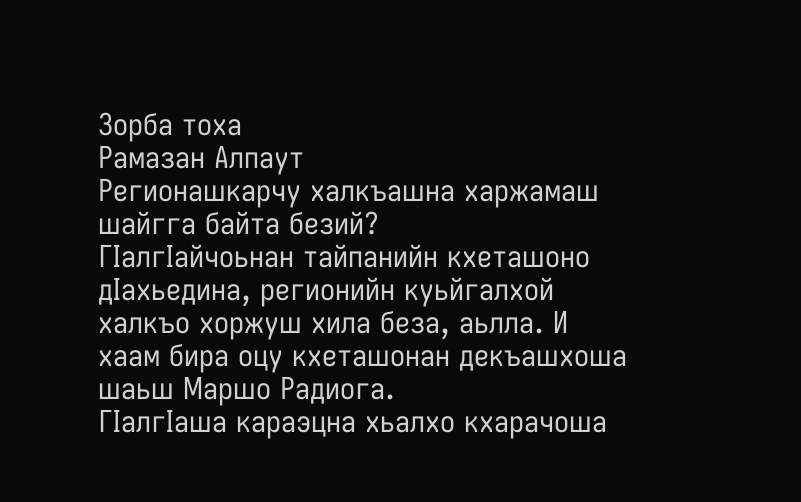Зорба тоха
Рамазан Алпаут
Регионашкарчу халкъашна харжамаш шайгга байта безий?
ГIалгIайчоьнан тайпанийн кхеташоно дIахьедина, регионийн куьйгалхой халкъо хоржуш хила беза, аьлла. И хаам бира оцу кхеташонан декъашхоша шаьш Маршо Радиога.
ГIалгIаша караэцна хьалхо кхарачоша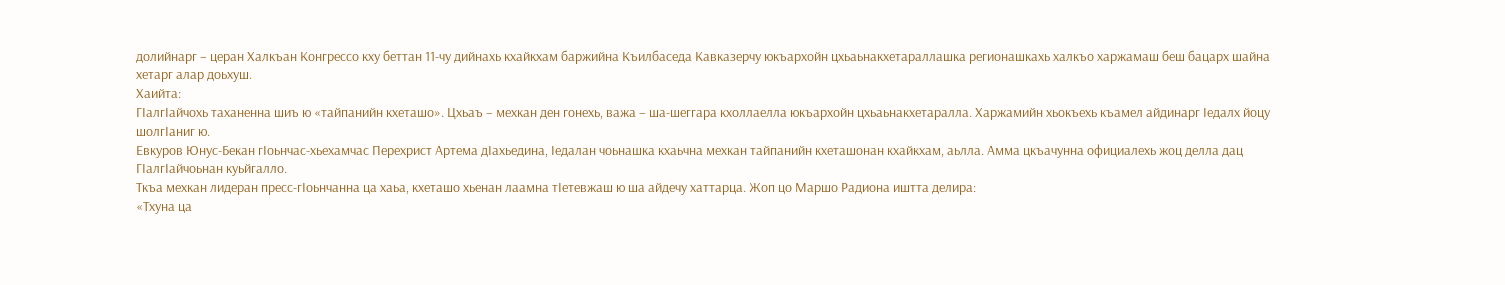долийнарг – церан Халкъан Конгрессо кху беттан 11-чу дийнахь кхайкхам баржийна Къилбаседа Кавказерчу юкъархойн цхьаьнакхетараллашка регионашкахь халкъо харжамаш беш бацарх шайна хетарг алар доьхуш.
Хаийта:
ГIалгIайчохь таханенна шиъ ю «тайпанийн кхеташо». Цхьаъ – мехкан ден гонехь, важа – ша-шеггара кхоллаелла юкъархойн цхьаьнакхетаралла. Харжамийн хьокъехь къамел айдинарг Iедалх йоцу шолгIаниг ю.
Евкуров Юнус-Бекан гIоьнчас-хьехамчас Перехрист Артема дIахьедина, Iедалан чоьнашка кхаьчна мехкан тайпанийн кхеташонан кхайкхам, аьлла. Амма цкъачунна официалехь жоц делла дац ГIалгIайчоьнан куьйгалло.
Ткъа мехкан лидеран пресс-гIоьнчанна ца хаьа, кхеташо хьенан лаамна тIетевжаш ю ша айдечу хаттарца. Жоп цо Маршо Радиона иштта делира:
«Тхуна ца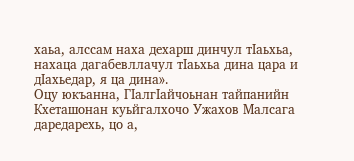хаьа, алссам наха дехарш динчул тIаьхьа, нахаца дагабевллачул тIаьхьа дина цара и дIахьедар, я ца дина».
Оцу юкъанна, ГIалгIайчоьнан тайпанийн Кхеташонан куьйгалхочо Ужахов Малсага даредарехь, цо а,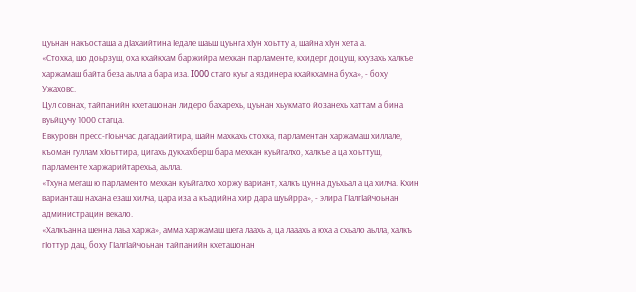цуьнан накъосташа а дIахаийтина Iедале шаьш цуьнга хIун хоьтту а, шайна хIун хета а.
«Стохка, шо доьрзуш, оха кхайкхам баржийра мехкан парламенте, кхидерг доцуш, кхузахь халкъе харжамаш байта беза аьлла а бара иза. I000 стаго куьг а яздинера кхайкхамна буха», - боху Ужаховс.
Цул совнах, тайпанийн кхеташонан лидеро бахарехь, цуьнан хьукмато йозанехь хаттам а бина вуьйцучу 1000 стагца.
Евкуровн пресс-гIоьнчас дагадаийтира, шайн махкахь стохка, парламентан харжамаш хиллале, къоман гуллам хIоьттира, цигахь дукхахберш бара мехкан куьйгалхо, халкъе а ца хоьттуш, парламенте харжарийтарехьа, аьлла.
«Тхуна мегаш ю парламенто мехкан куьйгалхо хоржу вариант, халкъ цунна дуьхьал а ца хилча. Кхин варианташ нахана езаш хилча, цара иза а къадийна хир дара шуьйрра», - элира ГIалгIайчоьнан администрацин векало.
«Халкъанна шенна лаьа харжа», амма харжамаш шега лаахь а, ца лааахь а юха а схьало аьлла, халкъ гIоттур дац, боху ГIалгIайчоьнан тайпанийн кхеташонан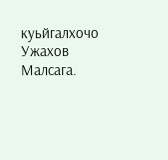куьйгалхочо Ужахов Малсага.